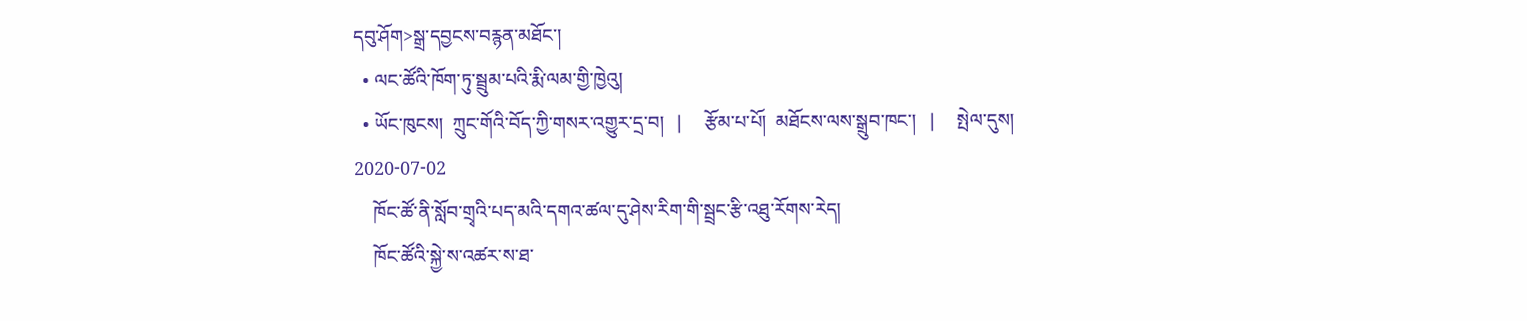དབུ་ཤོག>སྒྲ་དབྱངས་བརྙན་མཐོང་།
  • ལང་ཚོའི་ཁོག་ཏུ་སྦྲུམ་པའི་རྨི་ལམ་གྱི་ཁྱེའུ།
  • ཡོང་ཁུངས།  ཀྲུང་གོའི་བོད་ཀྱི་གསར་འགྱུར་དྲ་བ།   |     རྩོམ་པ་པོ།  མཐོངས་ལས་སྒྲུབ་ཁང་།   |     སྤེལ་དུས།  2020-07-02
    ཁོང་ཚོ་ནི་སློབ་གྲྭའི་པད་མའི་དགའ་ཚལ་དུ་ཤེས་རིག་གི་སྦྲང་རྩི་འཐུ་རོགས་རེད།
    ཁོང་ཚོའི་སྐྱེ་ས་འཚར་ས་ཐ་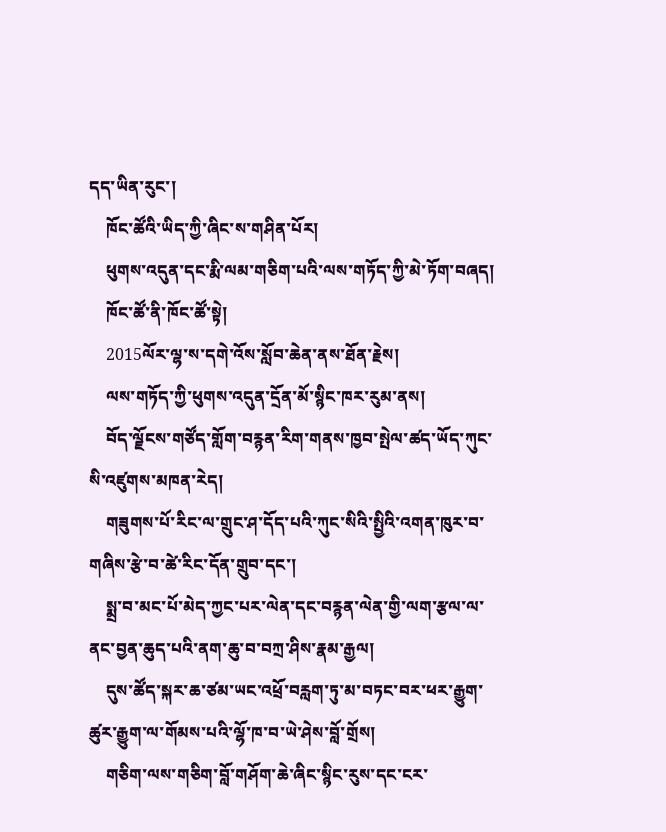དད་ཡིན་རུང་།
    ཁོང་ཚོའི་ཡིད་ཀྱི་ཞིང་ས་གཤིན་པོར།
    ཕུགས་འདུན་དང་རྨི་ལམ་གཅིག་པའི་ལས་གཏོད་ཀྱི་མེ་ཏོག་བཞད།
    ཁོང་ཚོ་ནི་ཁོང་ཚོ་སྟེ།
    2015ལོར་ལྷ་ས་དགེ་འོས་སློབ་ཆེན་ནས་ཐོན་རྗེས།
    ལས་གཏོད་ཀྱི་ཕུགས་འདུན་དྲོན་མོ་སྙིང་ཁར་རུམ་ནས།
    བོད་ལྗོངས་གཙོད་གློག་བརྙན་རིག་གནས་ཁྱབ་སྤེལ་ཚད་ཡོད་ཀུང་སི་འཛུགས་མཁན་རེད།
    གཟུགས་པོ་རིང་ལ་གྲུང་ཤ་དོད་པའི་ཀུང་སིའི་སྤྱིའི་འགན་ཁུར་བ་གཞིས་རྩེ་བ་ཚེ་རིང་དོན་གྲུབ་དང་།
    སྨྲ་བ་མང་པོ་མེད་ཀྱང་པར་ལེན་དང་བརྙན་ལེན་གྱི་ལག་རྩལ་ལ་ནང་བྱན་ཆུད་པའི་ནག་ཆུ་བ་བཀྲ་ཤིས་རྣམ་རྒྱལ།
    དུས་ཚོད་སྐར་ཆ་ཙམ་ཡང་འཕྲོ་བརླག་ཏུ་མ་བཏང་བར་ཕར་རྒྱུག་ཚུར་རྒྱུག་ལ་གོམས་པའི་ལྷོ་ཁ་བ་ཡེ་ཤེས་བློ་གྲོས།
    གཅིག་ལས་གཅིག་བློ་གཤོག་ཆེ་ཞིང་སྙིང་རུས་དང་ངར་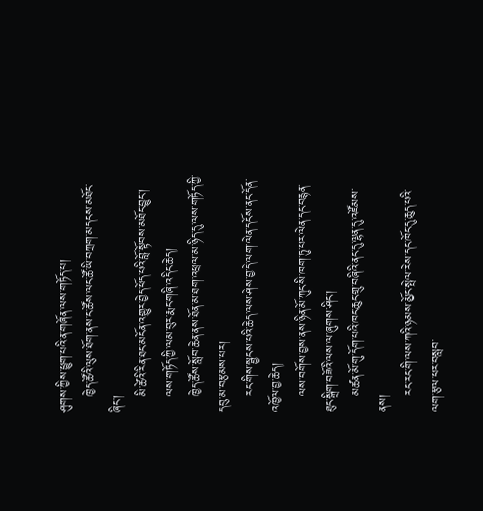ཤུགས་ཀྱིས་ཕྱུག་པའི་ན་གཞོན་ལས་གཏོད་པ།
    ཁྱེད་ཚོའི་ལུས་ཐོག་ནས་ང་ཚོས་ལང་ཚོ་ཡི་བཀྲག་མདངས་མཐོང་ཞིང་།
    མི་ཚེའི་རིན་ཐང་མངོན་འགྱུར་བྱེད་ཕོད་པའི་བློ་སྟོབས་མཐོང་བྱུང་།
    ལས་གཏོད་ཀྱི་ལམ་བུར་རྨང་གཞི་འདིང་ཆེད།
    ཁྱེད་ཚོས་སློབ་ཆེན་ནས་ཐོན་མ་ཐག་འཕྲལ་མ་ཉིད་དུ་ལས་གཏོད་ཀྱི་དབུ་མ་བརྩམས་པར།
    རང་གིས་སྦྱངས་པའི་ཆེད་ལས་ཤེས་བྱ་དེ་ལག་ལེན་དངོས་ནང་དོན་འཁྱོལ་བྱ་ཆེད།
    ལས་བགོས་བྱས་ནས་ཉིན་མོ་ཀུང་སི་ཁག་ཏུ་པར་ལེན་དང་བརྙན་ཐུང་སྒྲིག་བཟོའི་ལས་ལ་ཞུགས་ཤིང་།
    མཚན་མོ་གུ་དོག་པའི་ཁང་ཆུང་གྲུ་བཞིའི་ནང་དུ་ལྷན་དུ་འཛོམས་ནས།
    རང་རང་གི་ལས་ཀའི་ཉམས་མྱོང་སྤེལ་རེས་དང་ཁོང་དུ་ཆུད་པའི་ལག་རྩལ་ཕར་བསླབ་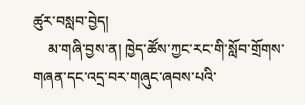ཚུར་བསླབ་བྱེད།
    མ་གཞི་བྱས་ན། ཁྱེད་ཚོས་ཀྱང་རང་གི་སློབ་གྲོགས་གཞན་དང་འདྲ་བར་གཞུང་ཞབས་པའི་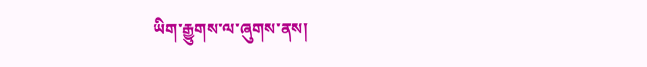ཡིག་རྒྱུགས་ལ་ཞུགས་ནས།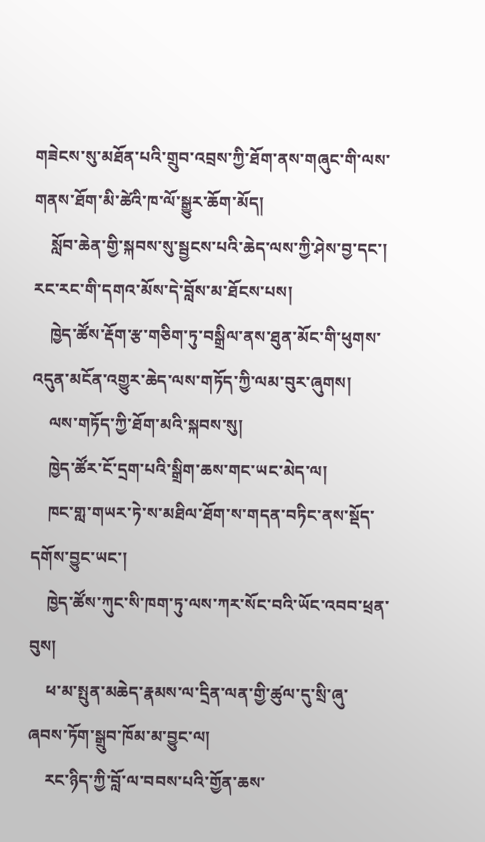གཟེངས་སུ་མཐོན་པའི་གྲུབ་འབྲས་ཀྱི་ཐོག་ནས་གཞུང་གི་ལས་གནས་ཐོག་མི་ཚེའི་ཁ་ལོ་སྒྱུར་ཆོག་མོད།
    སློབ་ཆེན་གྱི་སྐབས་སུ་སྦྱངས་པའི་ཆེད་ལས་ཀྱི་ཤེས་བྱ་དང་། རང་རང་གི་དགའ་མོས་དེ་བློས་མ་ཐོངས་པས།
    ཁྱེད་ཚོས་རྡོག་རྩ་གཅིག་ཏུ་བསྒྲིལ་ནས་ཐུན་མོང་གི་ཕུགས་འདུན་མངོན་འགྱུར་ཆེད་ལས་གཏོད་ཀྱི་ལམ་བུར་ཞུགས།
    ལས་གཏོད་ཀྱི་ཐོག་མའི་སྐབས་སུ།
    ཁྱེད་ཚོར་ངོ་དྲག་པའི་སྒྲིག་ཆས་གང་ཡང་མེད་ལ།
    ཁང་གླ་གཡར་ཏེ་ས་མཐིལ་ཐོག་ས་གདན་བཏིང་ནས་སྡོད་དགོས་བྱུང་ཡང་།
    ཁྱེད་ཚོས་ཀུང་སི་ཁག་ཏུ་ལས་ཀར་སོང་བའི་ཡོང་འབབ་ཕྲན་བུས།
    ཕ་མ་སྤུན་མཆེད་རྣམས་ལ་དྲིན་ལན་གྱི་ཚུལ་དུ་སྲི་ཞུ་ཞབས་ཏོག་སྒྲུབ་ཁོམ་མ་བྱུང་ལ།
    རང་ཉིད་ཀྱི་བློ་ལ་བབས་པའི་གྱོན་ཆས་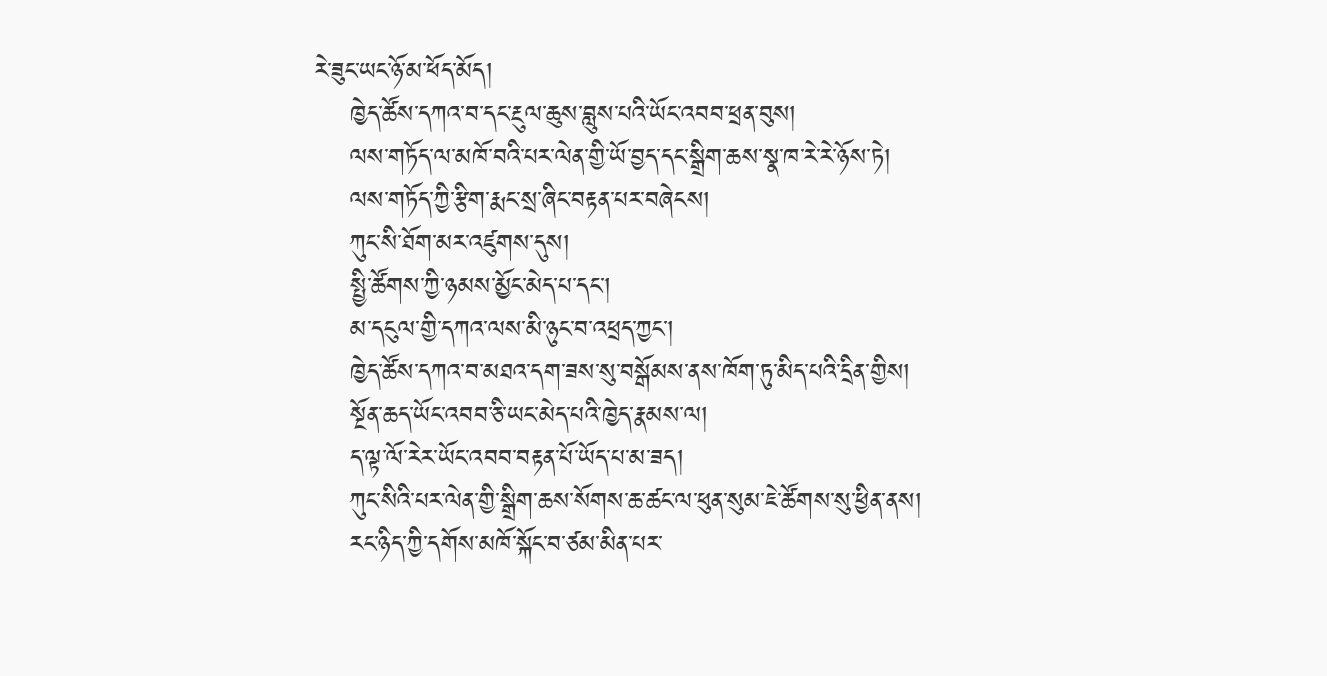རེ་ཟུང་ཡང་ཉོ་མ་ཕོད་མོད།
    ཁྱེད་ཚོས་དཀའ་བ་དང་རྔུལ་ཆུས་བླུས་པའི་ཡོང་འབབ་ཕྲན་བུས།
    ལས་གཏོད་ལ་མཁོ་བའི་པར་ལེན་གྱི་ཡོ་བྱད་དང་སྒྲིག་ཆས་སྣ་ཁ་རེ་རེ་ཉོས་ཏེ།
    ལས་གཏོད་ཀྱི་རྩིག་རྨང་སྲ་ཞིང་བརྟན་པར་བཞེངས།
    ཀུང་སི་ཐོག་མར་འཛུགས་དུས།
    སྤྱི་ཚོགས་ཀྱི་ཉམས་མྱོང་མེད་པ་དང་།
    མ་དངུལ་གྱི་དཀའ་ལས་མི་ཉུང་བ་འཕྲད་ཀྱང་།
    ཁྱེད་ཚོས་དཀའ་བ་མཐའ་དག་ཟས་སུ་བསྒོམས་ནས་ཁོག་ཏུ་མིད་པའི་དྲིན་གྱིས།
    སྔོན་ཆད་ཡོང་འབབ་ཅི་ཡང་མེད་པའི་ཁྱེད་རྣམས་ལ།
    ད་ལྟ་ལོ་རེར་ཡོང་འབབ་བརྟན་པོ་ཡོད་པ་མ་ཟད།
    ཀུང་སིའི་པར་ལེན་གྱི་སྒྲིག་ཆས་སོགས་ཆ་ཚང་ལ་ཕུན་སུམ་ཇེ་ཚོགས་སུ་ཕྱིན་ནས།
    རང་ཉིད་ཀྱི་དགོས་མཁོ་སྐོང་བ་ཙམ་མིན་པར་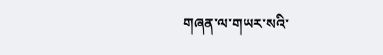གཞན་ལ་གཡར་སའི་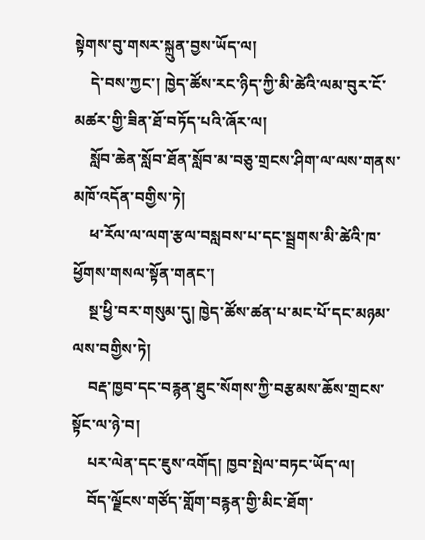སྟེགས་བུ་གསར་སྐྲུན་བྱས་ཡོད་ལ།
    དེ་བས་ཀྱང་། ཁྱེད་ཚོས་རང་ཉིད་ཀྱི་མི་ཚེའི་ལམ་བུར་ངོ་མཚར་གྱི་ཟིན་ཐོ་བཏོད་པའི་ཞོར་ལ།
    སློབ་ཆེན་སློབ་ཐོན་སློབ་མ་བཅུ་གྲངས་ཤིག་ལ་ལས་གནས་མཁོ་འདོན་བགྱིས་ཏེ།
    ཕ་རོལ་ལ་ལག་རྩལ་བསླབས་པ་དང་སྦྲགས་མི་ཚེའི་ཁ་ཕྱོགས་གསལ་སྟོན་གནང་།
    སྔ་ཕྱི་བར་གསུམ་དུ། ཁྱེད་ཚོས་ཚན་པ་མང་པོ་དང་མཉམ་ལས་བགྱིས་ཏེ།
    བརྡ་ཁྱབ་དང་བརྙན་ཐུང་སོགས་ཀྱི་བརྩམས་ཆོས་གྲངས་སྟོང་ལ་ཉེ་བ།
    པར་ལེན་དང་ཇུས་འགོད། ཁྱབ་སྤེལ་བཏང་ཡོད་ལ།
    བོད་ལྗོངས་གཙོད་གློག་བརྙན་གྱི་མིང་ཐོག་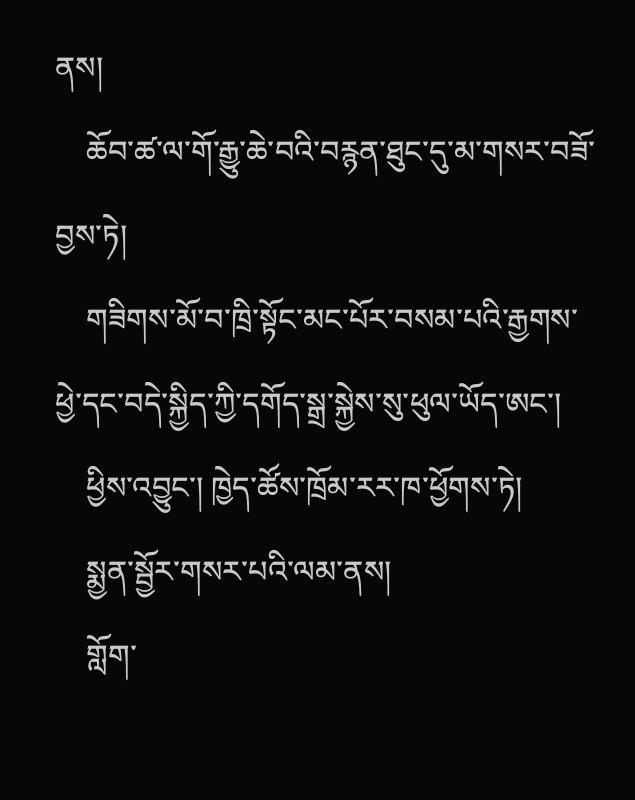ནས།
    ཆོབ་ཚ་ལ་གོ་རྒྱུ་ཆེ་བའི་བརྙན་ཐུང་དུ་མ་གསར་བཟོ་བྱས་ཏེ།
    གཟིགས་མོ་བ་ཁྲི་སྟོང་མང་པོར་བསམ་པའི་རྒྱགས་ཕྱེ་དང་བདེ་སྐྱིད་ཀྱི་དགོད་སྒྲ་སྐྱེས་སུ་ཕུལ་ཡོད་ཨང་།
    ཕྱིས་འབྱུང་། ཁྱེད་ཚོས་ཁྲོམ་རར་ཁ་ཕྱོགས་ཏེ།
    སྨྱན་སྦྱོར་གསར་པའི་ལམ་ནས།
    གློག་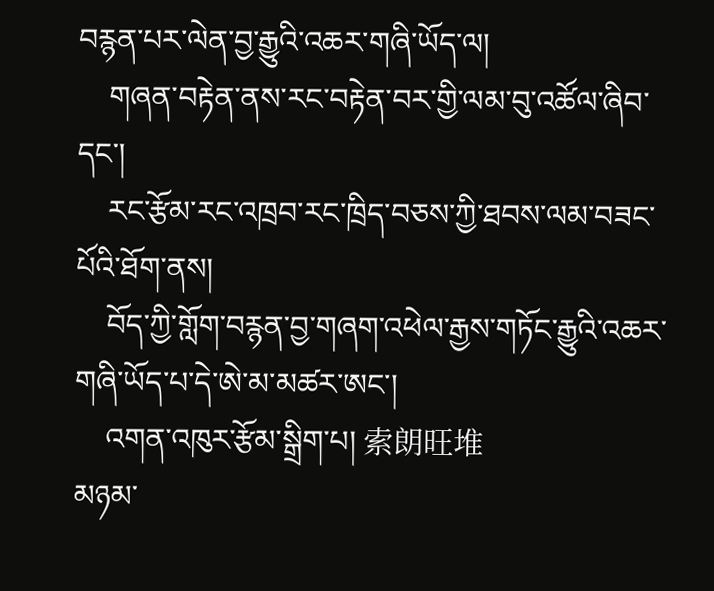བརྙན་པར་ལེན་བྱ་རྒྱུའི་འཆར་གཞི་ཡོད་ལ།
    གཞན་བརྟེན་ནས་རང་བརྟེན་བར་གྱི་ལམ་བུ་འཚོལ་ཞིབ་དང་།
    རང་རྩོམ་རང་འཁྲབ་རང་ཁྲིད་བཅས་ཀྱི་ཐབས་ལམ་བཟང་པོའི་ཐོག་ནས།
    བོད་ཀྱི་གློག་བརྙན་བྱ་གཞག་འཕེལ་རྒྱས་གཏོང་རྒྱུའི་འཆར་གཞི་ཡོད་པ་དེ་ཨེ་མ་མཚར་ཨང་།
    འགན་འཁུར་རྩོམ་སྒྲིག་པ། 索朗旺堆
མཉམ་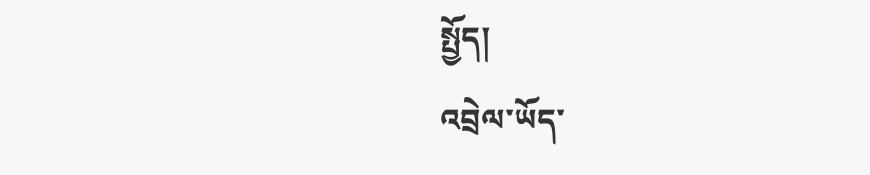སྤྱོད།
འབྲེལ་ཡོད་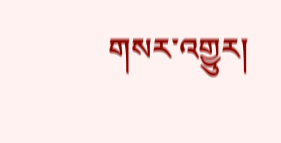གསར་འགྱུར།